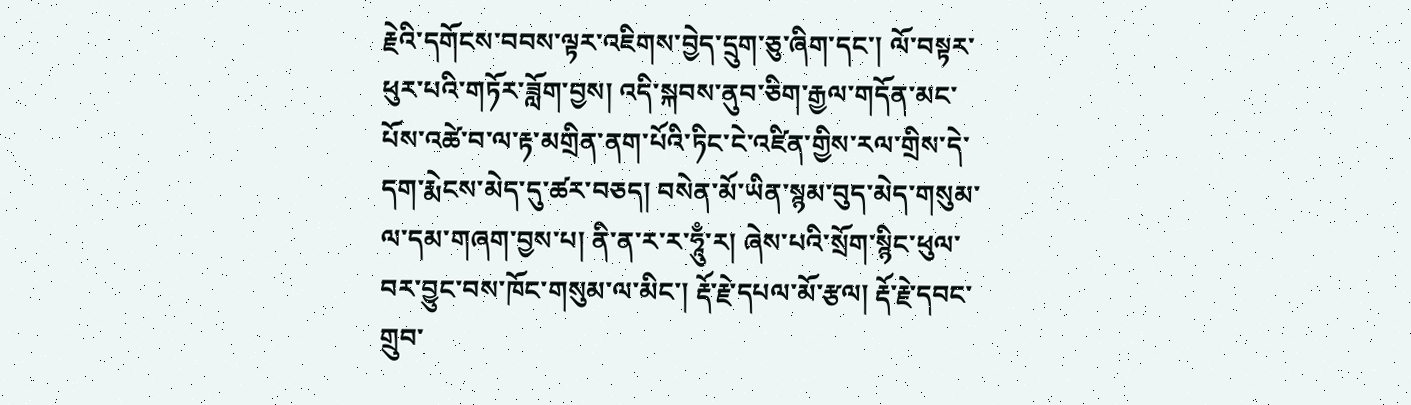རྗེའི་དགོངས་བབས་ལྟར་འཇིགས་བྱེད་དྲུག་ཅུ་ཞིག་དང་། ལོ་བསྟར་ཕུར་པའི་གཏོར་ཟློག་བྱས། འདི་སྐབས་ནུབ་ཅིག་རྒྱལ་གདོན་མང་པོས་འཚེ་བ་ལ་རྟ་མགྲིན་ནག་པོའི་ཏིང་ངེ་འཛིན་གྱིས་རལ་གྲིས་དེ་དག་རྨེངས་མེད་དུ་ཚར་བཅད། བསེན་མོ་ཡིན་སྙམ་བུད་མེད་གསུམ་ལ་དམ་གཞག་བྱས་པ། ནི་ན་ར་ར་ཧཱུྃ་ར། ཞེས་པའི་སྲོག་སྙིང་ཕུལ་བར་བྱུང་བས་ཁོང་གསུམ་ལ་མིང་། རྡོ་རྗེ་དཔལ་མོ་རྩལ། རྡོ་རྗེ་དབང་གྲུབ་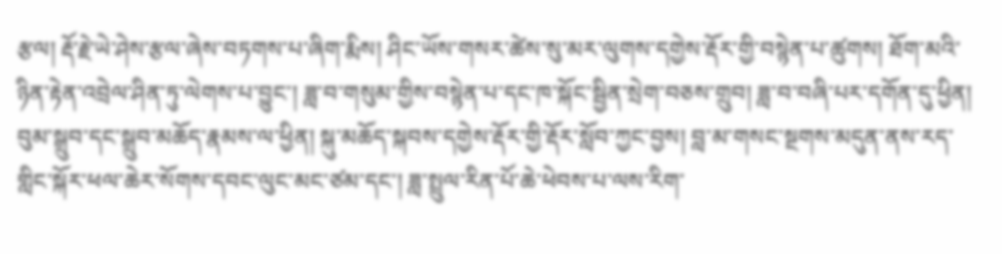རྩལ། རྡོ་རྗེ་ཡེ་ཤེས་རྩལ་ཞེས་བཏགས་པ་ཞིག་རྨིས། ཤིང་ཡོས་གསར་ཚེས་སུ་མར་ལུགས་དགྱེས་རྡོར་གྱི་བསྙེན་པ་ཚུགས། ཐོག་མའི་ཉིན་རྟེན་འབྲེལ་ཤིན་ཏུ་ལེགས་པ་བྱུང་། ཟླ་བ་གསུམ་གྱིས་བསྙེན་པ་དང་ཁ་སྐོང་སྦྱིན་སྲེག་བཅས་གྲུབ། ཟླ་བ་བཞི་པར་དགོན་དུ་ཕྱིན། བུམ་སྒྲུབ་དང་སྒྲུབ་མཆོད་རྣམས་ལ་ཕྱིན། སྐུ་མཆོད་སྐབས་དགྱེས་རྡོར་གྱི་རྡོར་སློབ་ཀྱང་བྱས། བླ་མ་གསང་སྔགས་མདུན་ནས་རད་གླིང་སྐོར་ཕལ་ཆེར་སོགས་དབང་ལུང་མང་ཙམ་དང་། ཟླ་སྤྲུལ་རིན་པོ་ཆེ་ཕེབས་པ་ལས་རིག་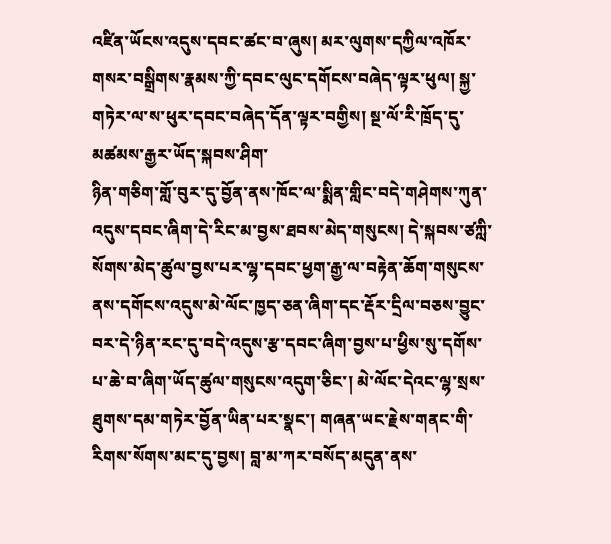འཛིན་ཡོངས་འདུས་དབང་ཚང་བ་ཞུས། མར་ལུགས་དཀྱིལ་འཁོར་གསར་བསྒྲིགས་རྣམས་ཀྱི་དབང་ལུང་དགོངས་བཞེད་ལྟར་ཕུལ། སྐྱ་གཏེར་ལ་ས་ཕུར་དབང་བཞེད་དོན་ལྟར་བགྱིས། སྔ་ལོ་རི་ཁྲོད་དུ་མཚམས་རྒྱར་ཡོད་སྐབས་ཤིག་
ཉིན་གཅིག་གློ་བུར་དུ་བྱོན་ནས་ཁོང་ལ་སྨིན་གླིང་བདེ་གཤེགས་ཀུན་འདུས་དབང་ཞིག་དེ་རིང་མ་བྱས་ཐབས་མེད་གསུངས། དེ་སྐབས་ཙཀླི་སོགས་མེད་ཚུལ་བྱས་པར་ལྷ་དབང་ཕྱག་རྒྱ་ལ་བརྟེན་ཆོག་གསུངས་ནས་དགོངས་འདུས་མེ་ལོང་ཁྱད་ཅན་ཞིག་དང་རྡོར་དྲིལ་བཅས་བྱུང་བར་དེ་ཉིན་རང་དུ་བདེ་འདུས་རྩ་དབང་ཞིག་བྱས་པ་ཕྱིས་སུ་དགོས་པ་ཆེ་བ་ཞིག་ཡོད་ཚུལ་གསུངས་འདུག་ཅིང་། མེ་ལོང་དེའང་ལྷ་སྲས་ཐུགས་དམ་གཏེར་བྱོན་ཡིན་པར་སྣང་། གཞན་ཡང་རྗེས་གནང་གི་རིགས་སོགས་མང་དུ་བྱས། བླ་མ་ཀར་བསོད་མདུན་ནས་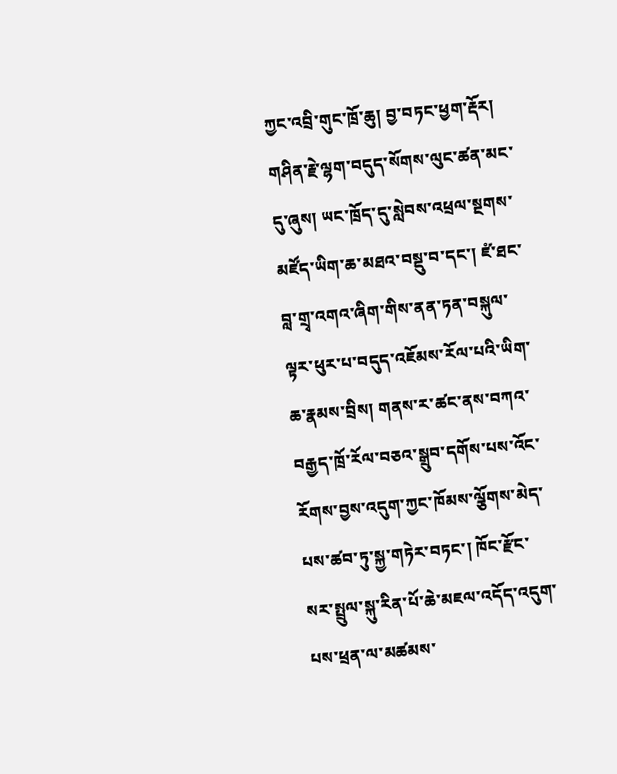ཀྱང་འབྲི་གུང་ཁྲོ་ཆུ། བྱ་བཏང་ཕྱག་རྡོར། གཤིན་རྗེ་ལྷག་བདུད་སོགས་ལུང་ཚན་མང་དུ་ཞུས། ཡང་ཁྲོད་དུ་སླེབས་འཕྲལ་སྔགས་མཛོད་ཡིག་ཆ་མཐའ་བསྡུ་བ་དང་། ཛཾ་ཐང་བླ་གྲྭ་འགའ་ཞིག་གིས་ནན་ཏན་བསྐུལ་ལྟར་ཕུར་པ་བདུད་འཇོམས་རོལ་པའི་ཡིག་ཆ་རྣམས་བྲིས། གནས་ར་ཚང་ནས་བཀའ་བརྒྱད་ཁྲོ་རོལ་བཅའ་སྒྲུབ་དགོས་པས་འོང་རོགས་བྱས་འདུག་ཀྱང་ཁོམས་ལྕོགས་མེད་པས་ཚབ་ཏུ་སྐྱ་གཏེར་བཏང་། ཁོང་རྫོང་སར་སྤྲུལ་སྐུ་རིན་པོ་ཆེ་མཇལ་འདོད་འདུག་པས་ཕྲན་ལ་མཚམས་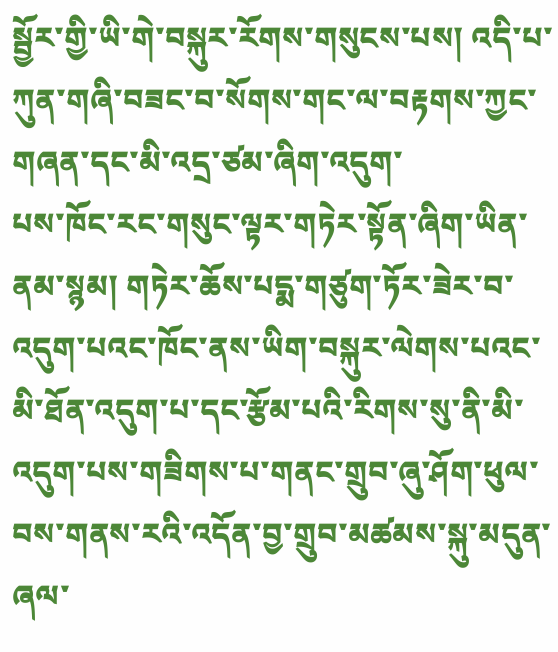སྦྱོར་གྱི་ཡི་གེ་བསྐུར་རོགས་གསུངས་པས། འདི་པ་ཀུན་གཞི་བཟང་བ་སོགས་གང་ལ་བརྟགས་ཀྱང་གཞན་དང་མི་འདྲ་ཙམ་ཞིག་འདུག་
པས་ཁོང་རང་གསུང་ལྟར་གཏེར་སྟོན་ཞིག་ཡིན་ནམ་སྙམ། གཏེར་ཆོས་པདྨ་གཙུག་ཏོར་ཟེར་བ་འདུག་པའང་ཁོང་ནས་ཡིག་བསྐུར་ལེགས་པའང་མི་ཐོན་འདུག་པ་དང་རྩོམ་པའི་རིགས་སུ་ནི་མི་འདུག་པས་གཟིགས་པ་གནང་གྲུབ་ཞུ་ཤོག་ཕུལ་བས་གནས་རའི་འདོན་བྱ་གྲུབ་མཚམས་སྐུ་མདུན་ཞལ་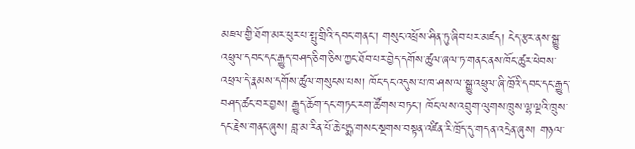མཇལ་གྱི་ཐོག་མར་ཕུར་པ་སྤུ་གྲིའི་དབང་གནང་། གསུང་འཕྲོས་ཤིན་ཏུ་ཞིབ་པར་མཛད། ངེད་རྩར་ནས་སྒྱུ་འཕྲུལ་དབང་དང་རྒྱུད་བཤད་ཅིག་ཅིས་ཀྱང་ཐོབ་པར་བྱེད་དགོས་ཚུལ་ཞལ་ཏ་གནང་ནས་ཁོང་ཚུར་ཕེབས་འཕྲལ་དེ་རྣམས་དགོས་ཚུལ་གསུངས་པས། ཁོང་དང་འདུས་པ་ཁ་ཤས་ལ་སྒྱུ་འཕྲུལ་ཞི་ཁྲོའི་དབང་དང་རྒྱུད་བཤད་ཚང་བར་བྱས། རྒྱུད་ཆོག་དང་གཏང་རག་ཚོགས་བཏང་། ཁོང་ལས་འབྲུག་ལུགས་ཁྲུས་ལྷ་ལྔའི་ཁྲུས་དང་རྗེས་གནང་ཞུས། བླ་མ་རིན་པོ་ཆེ་པདྨ་གསང་སྔགས་བསྟན་འཛིན་རི་ཁྲོད་དུ་གདན་འདྲེན་ཞུས། གཉལ་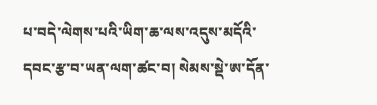པ་བདེ་ལེགས་པའི་ཡིག་ཆ་ལས་འདུས་མདོའི་དབང་རྩ་བ་ཡན་ལག་ཚང་བ། སེམས་སྡེ་ཨ་དོན་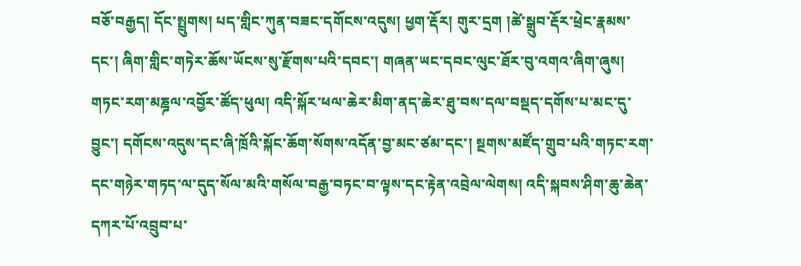བཅོ་བརྒྱད། དོང་སྤྲུགས། པད་གླིང་ཀུན་བཟང་དགོངས་འདུས། ཕྱག་རྡོར། གུར་དྲག །ཚེ་སྒྲུབ་རྡོར་ཕྲེང་རྣམས་དང་། ཞིག་གླིང་གཏེར་ཆོས་ཡོངས་སུ་རྫོགས་པའི་དབང་། གཞན་ཡང་དབང་ལུང་ཐོར་བུ་འགའ་ཞིག་ཞུས།
གཏང་རག་མཎྜལ་འབྱོར་ཚོད་ཕུལ། འདི་སྐོར་ཕལ་ཆེར་མིག་ནད་ཆེར་ཐུ་བས་དལ་བསྡད་དགོས་པ་མང་དུ་བྱུང་། དགོངས་འདུས་དང་ཞི་ཁྲོའི་སྐོང་ཆོག་སོགས་འདོན་བྱ་མང་ཙམ་དང་། སྔགས་མཛོད་གྲུབ་པའི་གཏང་རག་དང་གཉེར་གཏད་ལ་དུད་སོལ་མའི་གསོལ་བརྒྱ་བཏང་བ་ལྟས་དང་རྟེན་འབྲེལ་ལེགས། འདི་སྐབས་ཤིག་ཆུ་ཆེན་དཀར་པོ་འབྲུབ་པ་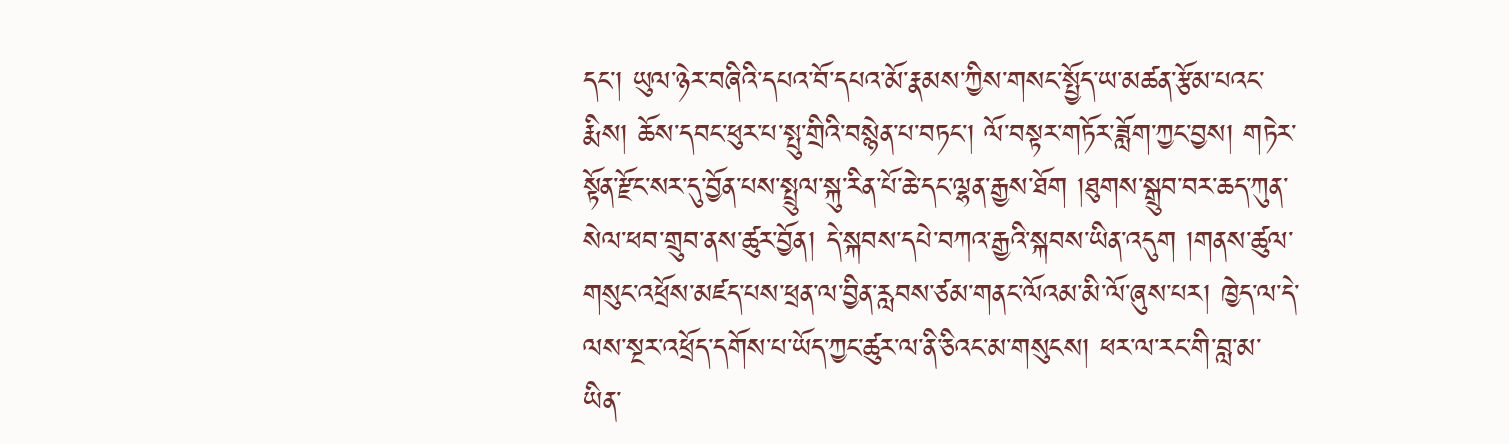དང་། ཡུལ་ཉེར་བཞིའི་དཔའ་བོ་དཔའ་མོ་རྣམས་ཀྱིས་གསང་སྤྱོད་ཡ་མཚན་རྩོམ་པའང་རྨིས། ཆོས་དབང་ཕུར་པ་སྤུ་གྲིའི་བསྙེན་པ་བཏང་། ལོ་བསྟར་གཏོར་ཟློག་ཀྱང་བྱས། གཏེར་སྟོན་རྫོང་སར་དུ་བྱོན་པས་སྤྲུལ་སྐུ་རིན་པོ་ཆེ་དང་ལྷན་རྒྱས་ཐོག །ཐུགས་སྒྲུབ་བར་ཆད་ཀུན་སེལ་ཕབ་གྲུབ་ནས་ཚུར་བྱོན། དེ་སྐབས་དཔེ་བཀའ་རྒྱའི་སྐབས་ཡིན་འདུག །གནས་ཚུལ་གསུང་འཕྲོས་མཛད་པས་ཕྲན་ལ་བྱིན་རླབས་ཙམ་གནང་ལོའམ་མི་ལོ་ཞུས་པར། ཁྱེད་ལ་དེ་ལས་སྔར་འཕྲོད་དགོས་པ་ཡོད་ཀྱང་ཚུར་ལ་ནི་ཅིའང་མ་གསུངས། ཕར་ལ་རང་གི་བླ་མ་ཡིན་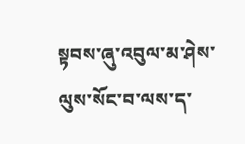སྟབས་ཞུ་འབུལ་མ་ཤེས་ལུས་སོང་བ་ལས་ད་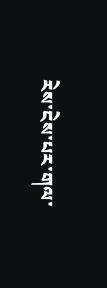རེས་ངེས་པར་གལ་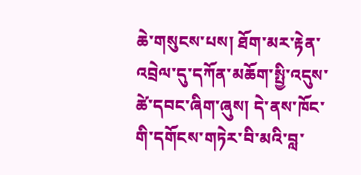ཆེ་གསུངས་པས། ཐོག་མར་རྟེན་འབྲེལ་དུ་དཀོན་མཆོག་སྤྱི་འདུས་ཚེ་དབང་ཞིག་ཞུས། དེ་ནས་ཁོང་གི་དགོངས་གཏེར་བི་མའི་བླ་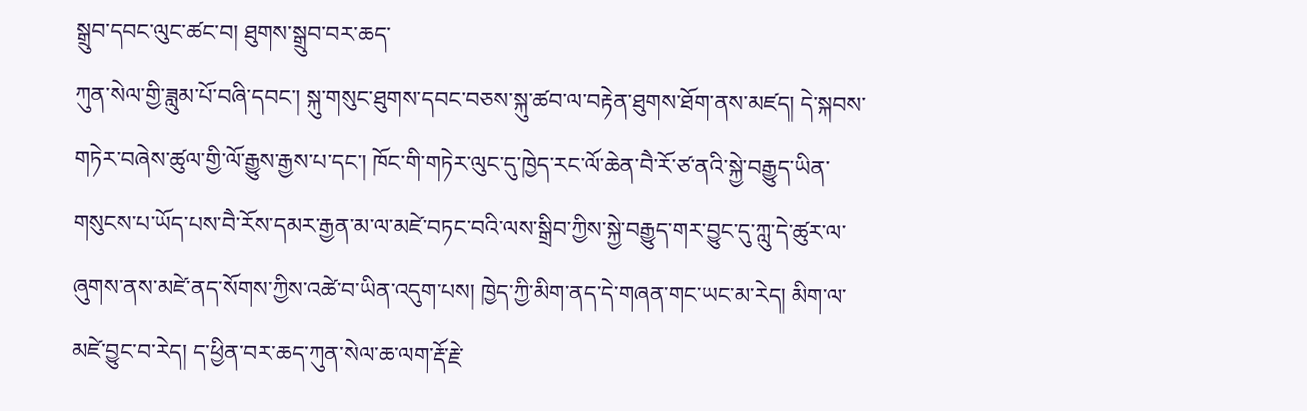སྒྲུབ་དབང་ལུང་ཚང་བ། ཐུགས་སྒྲུབ་བར་ཆད་
ཀུན་སེལ་གྱི་ཟླུམ་པོ་བཞི་དབང་། སྐུ་གསུང་ཐུགས་དབང་བཅས་སྐུ་ཚབ་ལ་བརྟེན་ཐུགས་ཐོག་ནས་མཛད། དེ་སྐབས་གཏེར་བཞེས་ཚུལ་གྱི་ལོ་རྒྱུས་རྒྱས་པ་དང་། ཁོང་གི་གཏེར་ལུང་དུ་ཁྱེད་རང་ལོ་ཆེན་བཻ་རོ་ཙ་ནའི་སྐྱེ་བརྒྱུད་ཡིན་གསུངས་པ་ཡོད་པས་བཻ་རོས་དམར་རྒྱན་མ་ལ་མཛེ་བཏང་བའི་ལས་སྒྲིབ་ཀྱིས་སྐྱེ་བརྒྱུད་གར་བྱུང་དུ་ཀླུ་དེ་ཚུར་ལ་ཞུགས་ནས་མཛེ་ནད་སོགས་ཀྱིས་འཚེ་བ་ཡིན་འདུག་པས། ཁྱེད་ཀྱི་མིག་ནད་དེ་གཞན་གང་ཡང་མ་རེད། མིག་ལ་མཛེ་བྱུང་བ་རེད། ད་ཕྱིན་བར་ཆད་ཀུན་སེལ་ཆ་ལག་རྡོ་རྗེ་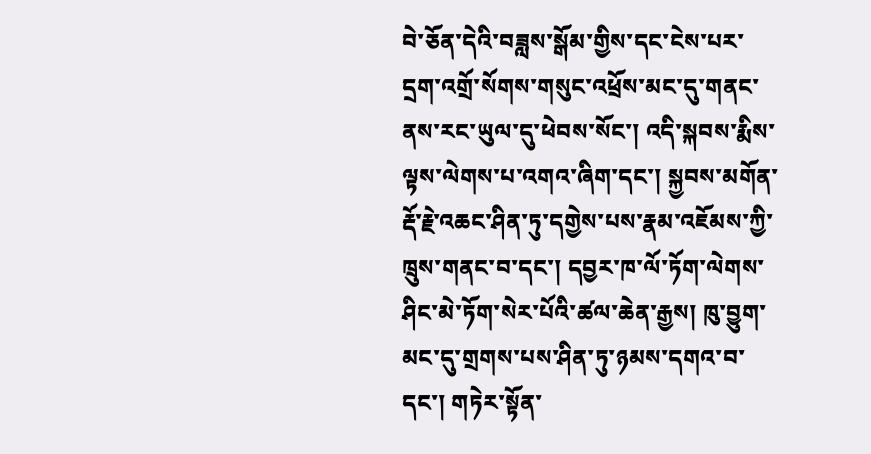བེ་ཅོན་དེའི་བཟླས་སྒོམ་གྱིས་དང་ངེས་པར་དྲག་འགྲོ་སོགས་གསུང་འཕྲོས་མང་དུ་གནང་ནས་རང་ཡུལ་དུ་ཕེབས་སོང་། འདི་སྐབས་རྨིས་ལྟས་ལེགས་པ་འགའ་ཞིག་དང་། སྐྱབས་མགོན་རྡོ་རྗེ་འཆང་ཤིན་ཏུ་དགྱེས་པས་རྣམ་འཇོམས་ཀྱི་ཁྲུས་གནང་བ་དང་། དབྱར་ཁ་ལོ་ཏོག་ལེགས་ཤིང་མེ་ཏོག་སེར་པོའི་ཚལ་ཆེན་རྒྱས། ཁུ་བྱུག་མང་དུ་གྲགས་པས་ཤིན་ཏུ་ཉམས་དགའ་བ་དང་། གཏེར་སྟོན་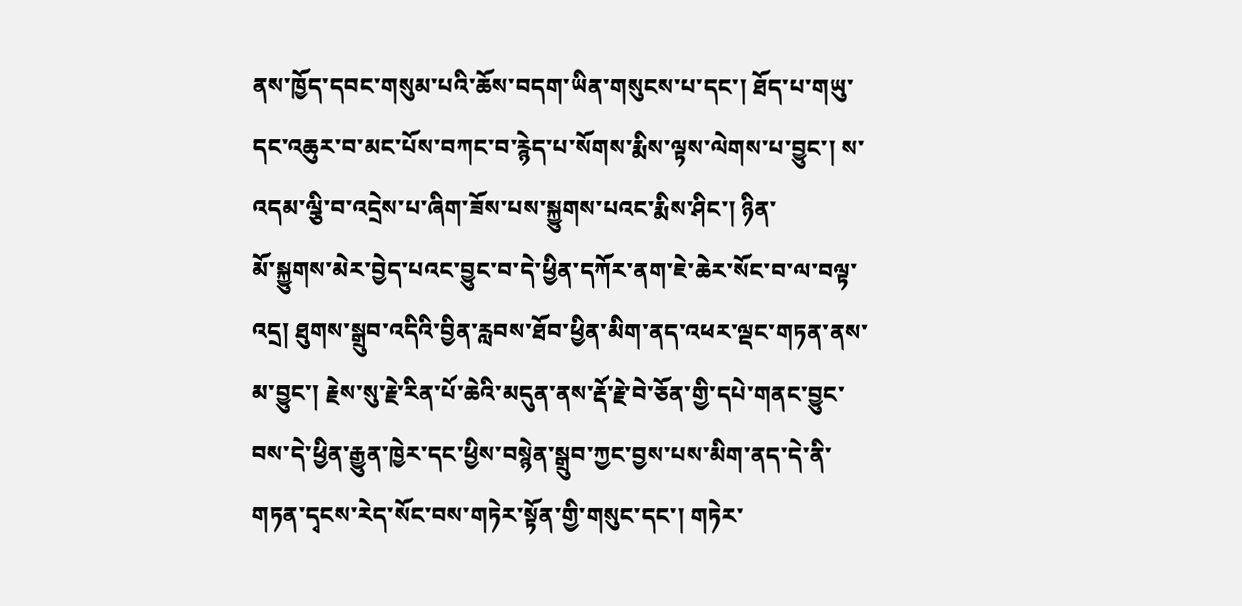ནས་ཁྱོད་དབང་གསུམ་པའི་ཆོས་བདག་ཡིན་གསུངས་པ་དང་། ཐོད་པ་གཡུ་དང་འཆུར་བ་མང་པོས་བཀང་བ་རྙེད་པ་སོགས་རྨིས་ལྟས་ལེགས་པ་བྱུང་། ས་འདམ་ལྕི་བ་འདྲེས་པ་ཞིག་ཟོས་པས་སྐྱུགས་པའང་རྨིས་ཤིང་། ཉིན་
མོ་སྐྱུགས་མེར་བྱེད་པའང་བྱུང་བ་དེ་ཕྱིན་དཀོར་ནག་ཇེ་ཆེར་སོང་བ་ལ་བལྟ་འདྲ། ཐུགས་སྒྲུབ་འདིའི་བྱིན་རླབས་ཐོབ་ཕྱིན་མིག་ནད་འཕར་ལྡང་གཏན་ནས་མ་བྱུང་། རྗེས་སུ་རྗེ་རིན་པོ་ཆེའི་མདུན་ནས་རྡོ་རྗེ་བེ་ཅོན་གྱི་དཔེ་གནང་བྱུང་བས་དེ་ཕྱིན་རྒྱུན་ཁྱེར་དང་ཕྱིས་བསྙེན་སྒྲུབ་ཀྱང་བྱས་པས་མིག་ནད་དེ་ནི་གཏན་དྭངས་རེད་སོང་བས་གཏེར་སྟོན་གྱི་གསུང་དང་། གཏེར་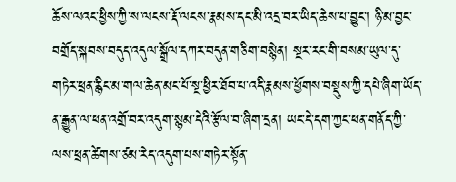ཆོས་ལའང་ཕྱིས་ཀྱི་ས་ལངས་རྡོ་ལངས་རྣམས་དང་མི་འདྲ་བར་ཡིད་ཆེས་པ་བྱུང་། ཉི་མ་བྱང་བགྲོད་སྐབས་བདུད་འདུལ་སྒྲོལ་དཀར་བདུན་གཅིག་བསྙེན། སྔར་རང་གི་བསམ་ཡུལ་དུ་གཏེར་ཕྲན་རྙིང་མ་གལ་ཆེན་མང་པོ་སྔ་ཕྱིར་ཐོབ་པ་འདི་རྣམས་ཕྱོགས་བསྡུས་ཀྱི་དཔེ་ཞིག་ཡོད་ན་རྒྱུན་ལ་ཕན་འགྲོ་བར་འདུག་སྙམ་དེའི་རྩོལ་བ་ཞིག་དྲན། ཡང་དེ་དག་ཀྱང་ཕན་གནོད་ཀྱི་ལས་ཕྲན་ཚེགས་ཙམ་རེད་འདུག་པས་གཏེར་སྟོན་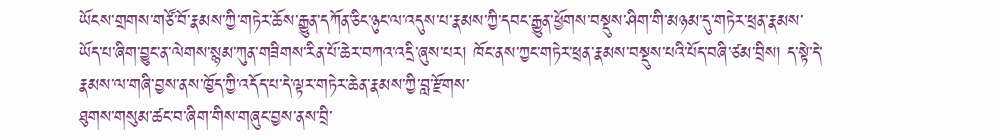ཡོངས་གྲགས་གཙོ་བོ་རྣམས་ཀྱི་གཏེར་ཆོས་རྒྱུན་དཀོན་ཅིང་ཉུང་ལ་འདུས་པ་རྣམས་ཀྱི་དབང་རྒྱུན་ཕྱོགས་བསྡུས་ཤིག་གི་མཉམ་དུ་གཏེར་ཕྲན་རྣམས་ཡོད་པ་ཞིག་བྱུང་ན་ལེགས་སྙམ་ཀུན་གཟིགས་རིན་པོ་ཆེར་བཀའ་འདྲི་ཞུས་པར། ཁོང་ནས་ཀྱང་གཏེར་ཕྲན་རྣམས་བསྡུས་པའི་པོད་བཞི་ཙམ་བྲིས། ད་སྟེ་དེ་རྣམས་ལ་གཞི་བྱས་ནས་ཁྱོད་ཀྱི་འདོད་པ་དེ་ལྟར་གཏེར་ཆེན་རྣམས་ཀྱི་བླ་རྫོགས་
ཐུགས་གསུམ་ཚང་བ་ཞིག་གིས་གཞུང་བྱས་ནས་བྲི་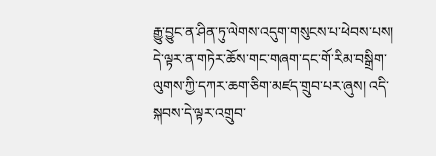རྒྱུ་བྱུང་ན་ཤིན་ཏུ་ལེགས་འདུག་གསུངས་པ་ཕེབས་པས། དེ་ལྟར་ན་གཏེར་ཆོས་གང་གཞག་དང་གོ་རིམ་བསྒྲིག་ལུགས་ཀྱི་དཀར་ཆག་ཅིག་མཛད་གྲུབ་པར་ཞུས། འདི་སྐབས་དེ་ལྟར་འགྲུབ་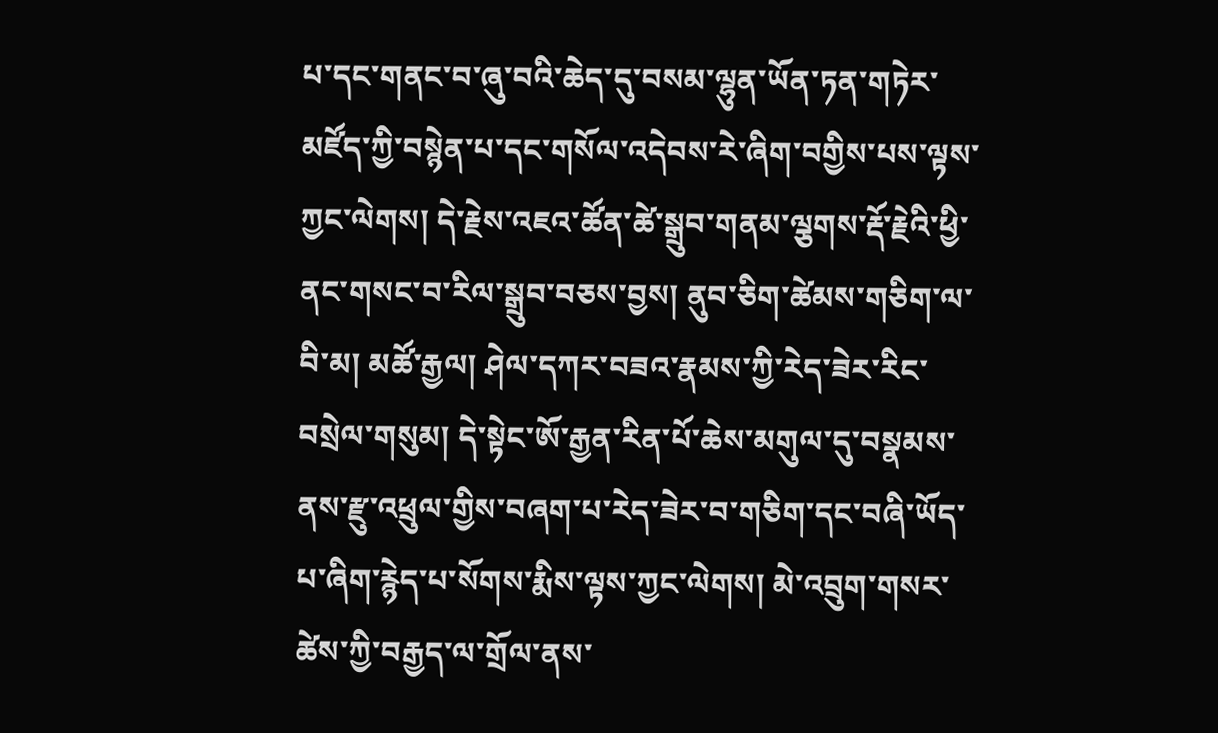པ་དང་གནང་བ་ཞུ་བའི་ཆེད་དུ་བསམ་ལྷུན་ཡོན་ཏན་གཏེར་མཛོད་ཀྱི་བསྙེན་པ་དང་གསོལ་འདེབས་རེ་ཞིག་བགྱིས་པས་ལྟས་ཀྱང་ལེགས། དེ་རྗེས་འཇའ་ཚོན་ཚེ་སྒྲུབ་གནམ་ལྕགས་རྡོ་རྗེའི་ཕྱི་ནང་གསང་བ་རིལ་སྒྲུབ་བཅས་བྱས། ནུབ་ཅིག་ཚེམས་གཅིག་ལ་བི་མ། མཚོ་རྒྱལ། ཤེལ་དཀར་བཟའ་རྣམས་ཀྱི་རེད་ཟེར་རིང་བསྲེལ་གསུམ། དེ་སྟེང་ཨོ་རྒྱན་རིན་པོ་ཆེས་མགུལ་དུ་བསྣམས་ནས་རྫུ་འཕྲུལ་གྱིས་བཞག་པ་རེད་ཟེར་བ་གཅིག་དང་བཞི་ཡོད་པ་ཞིག་རྙེད་པ་སོགས་རྨིས་ལྟས་ཀྱང་ལེགས། མེ་འབྲུག་གསར་ཚེས་ཀྱི་བརྒྱད་ལ་གྲོལ་ནས་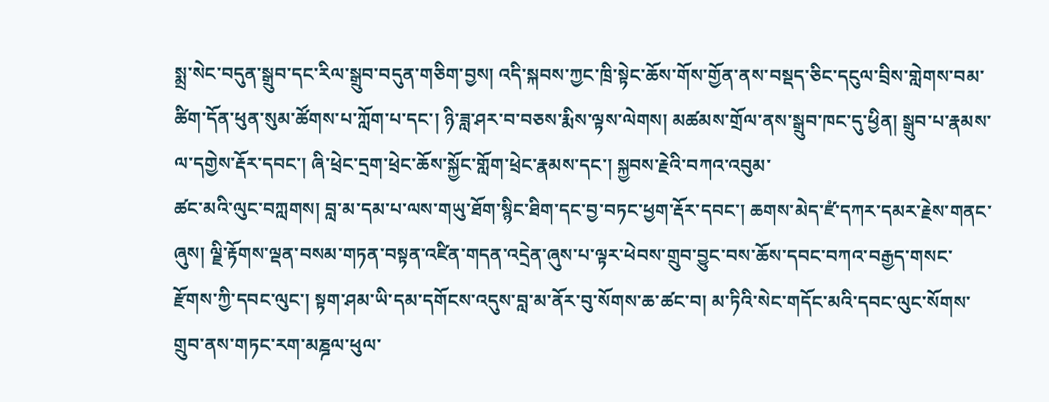སྨྲ་སེང་བདུན་སྒྲུབ་དང་རིལ་སྒྲུབ་བདུན་གཅིག་བྱས། འདི་སྐབས་ཀྱང་ཁྲི་སྟེང་ཆོས་གོས་གྱོན་ནས་བསྡད་ཅིང་དངུལ་བྲིས་གླེགས་བམ་ཚིག་དོན་ཕུན་སུམ་ཚོགས་པ་ཀློག་པ་དང་། ཉི་ཟླ་ཤར་བ་བཅས་རྨིས་ལྟས་ལེགས། མཚམས་གྲོལ་ནས་སྒྲུབ་ཁང་དུ་ཕྱིན། སྒྲུབ་པ་རྣམས་ལ་དགྱེས་རྡོར་དབང་། ཞི་ཕྲེང་དྲག་ཕྲེང་ཆོས་སྐྱོང་གློག་ཕྲེང་རྣམས་དང་། སྐྱབས་རྗེའི་བཀའ་འབུམ་
ཚང་མའི་ལུང་བཀླགས། བླ་མ་དམ་པ་ལས་གཡུ་ཐོག་སྙིང་ཐིག་དང་བྱ་བཏང་ཕྱག་རྡོར་དབང་། ཆགས་མེད་ཛཾ་དཀར་དམར་རྗེས་གནང་ཞུས། ལྗི་རྟོགས་ལྡན་བསམ་གཏན་བསྟན་འཛིན་གདན་འདྲེན་ཞུས་པ་ལྟར་ཕེབས་གྲུབ་བྱུང་བས་ཆོས་དབང་བཀའ་བརྒྱད་གསང་རྫོགས་ཀྱི་དབང་ལུང་། སྟག་ཤམ་ཡི་དམ་དགོངས་འདུས་བླ་མ་ནོར་བུ་སོགས་ཆ་ཚང་བ། མ་ཏིའི་སེང་གདོང་མའི་དབང་ལུང་སོགས་གྲུབ་ནས་གཏང་རག་མཎྜལ་ཕུལ་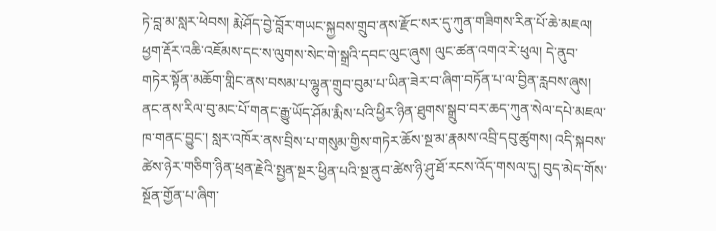ཏེ་བླ་མ་སླར་ཕེབས། རྨེ་ཤོད་བྱེ་བློར་གཡང་སྐྱབས་གྲུབ་ནས་རྫོང་སར་དུ་ཀུན་གཟིགས་རིན་པོ་ཆེ་མཇལ། ཕྱག་རྡོར་འཆི་འཇོམས་དང་ས་ལུགས་སེང་གེ་སྒྲའི་དབང་ལུང་ཞུས། ལུང་ཚན་འགའ་རེ་ཕུལ། དེ་ནུབ་གཏེར་སྟོན་མཆོག་གླིང་ནས་བསམ་པ་ལྷུན་གྲུབ་བུམ་པ་ཡིན་ཟེར་བ་ཞིག་བཏོན་པ་ལ་བྱིན་རླབས་ཞུས། ནང་ནས་རིལ་བུ་མང་པོ་གནང་རྒྱུ་ཡོད་ཤོམ་རྨིས་པའི་ཕྱིར་ཉིན་ཐུགས་སྒྲུབ་བར་ཆད་ཀུན་སེལ་དཔེ་མཇལ་ཁ་གནང་བྱུང་། སླར་འཁོར་ནས་བྲིས་པ་གསུམ་གྱིས་གཏེར་ཆོས་སྔ་མ་རྣམས་འབྲི་དབུ་ཚུགས། འདི་སྐབས་ཚེས་ཉེར་གཅིག་ཉིན་ཕྲན་རྗེའི་སྤྱན་སྔར་ཕྱིན་པའི་སྔ་ནུབ་ཚེས་ཉི་ཤུ་ཐོ་རངས་འོད་གསལ་དུ། བུད་མེད་གོས་སྔོན་གྱོན་པ་ཞིག་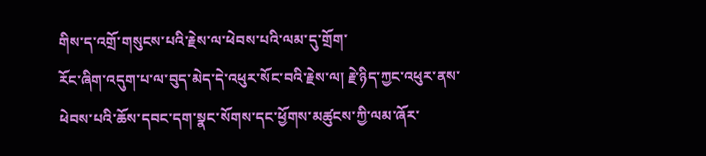གིས་ད་འགྲོ་གསུངས་པའི་རྗེས་ལ་ཕེབས་པའི་ལམ་དུ་གྲོག་
རོང་ཞིག་འདུག་པ་ལ་བུད་མེད་དེ་འཕུར་སོང་བའི་རྗེས་ལ། རྗེ་ཉིད་ཀྱང་འཕུར་ནས་ཕེབས་པའི་ཆོས་དབང་དག་སྣང་སོགས་དང་ཕྱོགས་མཚུངས་ཀྱི་ལམ་ཞོར་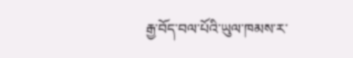རྒྱ་བོད་བལ་པོའི་ཡུལ་ཁམས་ར་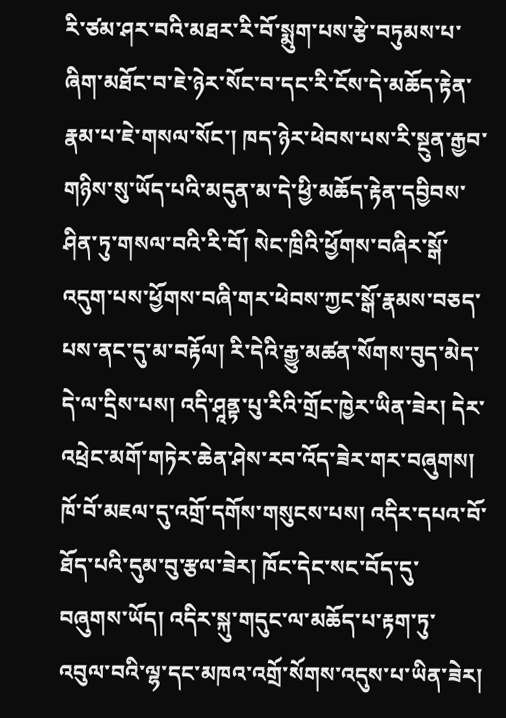རི་ཙམ་ཤར་བའི་མཐར་རི་བོ་སྨུག་པས་རྩེ་བཏུམས་པ་ཞིག་མཐོང་བ་ཇེ་ཉེར་སོང་བ་དང་རི་ངོས་དེ་མཆོད་རྟེན་རྣམ་པ་ཇེ་གསལ་སོང་། ཁད་ཉེར་ཕེབས་པས་རི་སྔུན་རྒྱབ་གཉིས་སུ་ཡོད་པའི་མདུན་མ་དེ་ཕྱི་མཆོད་རྟེན་དབྱིབས་ཤིན་ཏུ་གསལ་བའི་རི་བོ། སེང་ཁྲིའི་ཕྱོགས་བཞིར་སྒོ་འདུག་པས་ཕྱོགས་བཞི་གར་ཕེབས་ཀྱང་སྒོ་རྣམས་བཅད་པས་ནང་དུ་མ་བརྟོལ། རི་དེའི་རྒྱུ་མཚན་སོགས་བུད་མེད་དེ་ལ་དྲིས་པས། འདི་ཤཱནྟ་པུ་རིའི་གྲོང་ཁྱེར་ཡིན་ཟེར། དེར་འཕྲེང་མགོ་གཏེར་ཆེན་ཤེས་རབ་འོད་ཟེར་གར་བཞུགས། ཁོ་བོ་མཇལ་དུ་འགྲོ་དགོས་གསུངས་པས། འདིར་དཔའ་བོ་ཐོད་པའི་དུམ་བུ་རྩལ་ཟེར། ཁོང་དེང་སང་བོད་དུ་བཞུགས་ཡོད། འདིར་སྐུ་གདུང་ལ་མཆོད་པ་རྟག་ཏུ་འབུལ་བའི་ལྷ་དང་མཁའ་འགྲོ་སོགས་འདུས་པ་ཡིན་ཟེར།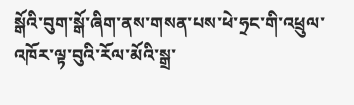སྒོའི་བུག་སྒོ་ཞིག་ནས་གསན་པས་ཕེ་ཧྲང་གི་འཕྲུལ་འཁོར་ལྟ་བུའི་རོལ་མོའི་སྒྲ་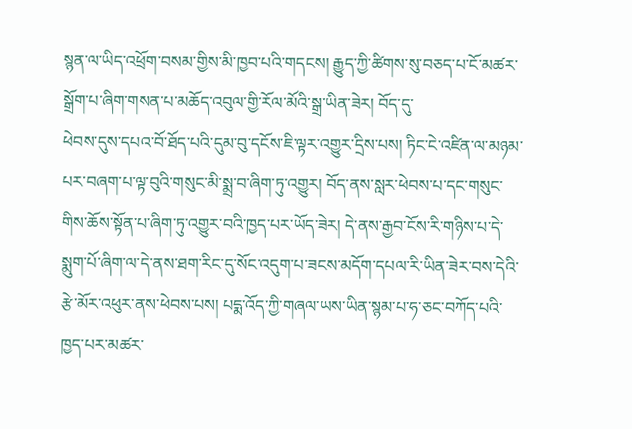སྙན་ལ་ཡིད་འཕྲོག་བསམ་གྱིས་མི་ཁྱབ་པའི་གདངས། རྒྱུད་ཀྱི་ཚིགས་སུ་བཅད་པ་ངོ་མཚར་སྒྲོག་པ་ཞིག་གསན་པ་མཆོད་འབུལ་གྱི་རོལ་མོའི་སྒྲ་ཡིན་ཟེར། བོད་དུ་
ཕེབས་དུས་དཔའ་བོ་ཐོད་པའི་དུམ་བུ་དངོས་ཇི་ལྟར་འགྱུར་དྲིས་པས། ཏིང་ངེ་འཛིན་ལ་མཉམ་པར་བཞག་པ་ལྟ་བུའི་གསུང་མི་སྨྲ་བ་ཞིག་ཏུ་འགྱུར། བོད་ནས་སླར་ཕེབས་པ་དང་གསུང་གིས་ཆོས་སྟོན་པ་ཞིག་ཏུ་འགྱུར་བའི་ཁྱད་པར་ཡོད་ཟེར། དེ་ནས་རྒྱབ་ངོས་རི་གཉིས་པ་དེ་སྨུག་པོ་ཞིག་ལ་དེ་ནས་ཐག་རིང་དུ་སོང་འདུག་པ་ཟངས་མདོག་དཔལ་རི་ཡིན་ཟེར་བས་དེའི་རྩེ་མོར་འཕུར་ནས་ཕེབས་པས། པདྨ་འོད་ཀྱི་གཞལ་ཡས་ཡིན་སྙམ་པ་ཧ་ཅང་བཀོད་པའི་ཁྱད་པར་མཚར་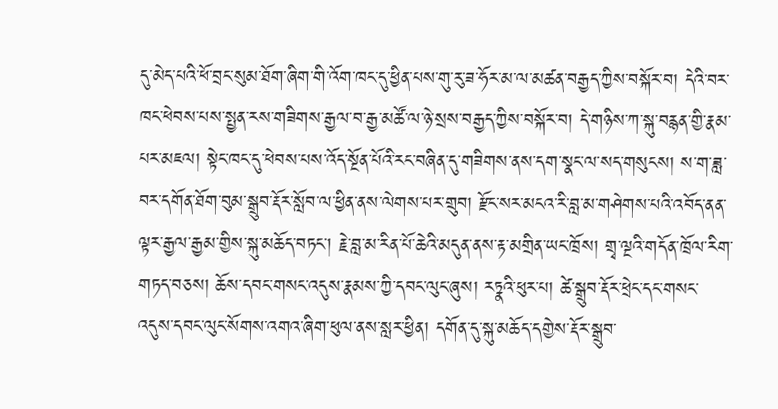དུ་མེད་པའི་ཕོ་བྲང་སུམ་ཐོག་ཞིག་གི་འོག་ཁང་དུ་ཕྱིན་པས་གུ་རུ་ཟ་ཧོར་མ་ལ་མཚན་བརྒྱད་ཀྱིས་བསྐོར་བ། དེའི་བར་ཁང་ཕེབས་པས་སྤྱན་རས་གཟིགས་རྒྱལ་བ་རྒྱ་མཚོ་ལ་ཉེ་སྲས་བརྒྱད་ཀྱིས་བསྐོར་བ། དེ་གཉིས་ཀ་སྐུ་བརྙན་གྱི་རྣམ་པར་མཇལ། སྟེང་ཁང་དུ་ཕེབས་པས་འོད་སྔོན་པོའི་རང་བཞིན་དུ་གཟིགས་ནས་དག་སྣང་ལ་སད་གསུངས། ས་ག་ཟླ་བར་དགོན་ཐོག་བུམ་སྒྲུབ་རྡོར་སློབ་ལ་ཕྱིན་ནས་ལེགས་པར་གྲུབ། རྫོང་སར་མངའ་རི་བླ་མ་གཤེགས་པའི་འབོད་ནན་ལྟར་རྒྱལ་རྒྱམ་གྱིས་སྐུ་མཆོད་བཏང་། རྗེ་བླ་མ་རིན་པོ་ཆེའི་མདུན་ནས་རྟ་མགྲིན་ཡང་ཁྲོས། གྲྭ་ལྔའི་གདོན་ཁྲོལ་རིག་གཏད་བཅས། ཆོས་དབང་གསང་འདུས་རྣམས་ཀྱི་དབང་ལུང་ཞུས། རཏྣའི་ཕུར་པ། ཚེ་སྒྲུབ་རྡོར་ཕྲེང་དང་གསང་
འདུས་དབང་ལུང་སོགས་འགའ་ཞིག་ཕུལ་ནས་སླར་ཕྱིན། དགོན་དུ་སྐུ་མཆོད་དགྱེས་རྡོར་སྒྲུབ་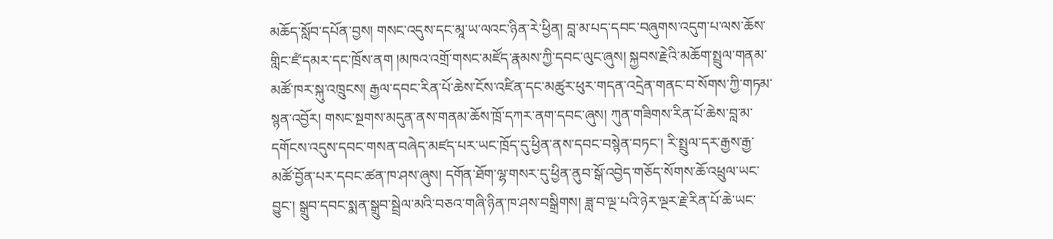མཆོད་སློབ་དཔོན་བྱས། གསང་འདུས་དང་མཱ་ཡ་ལའང་ཉིན་རེ་ཕྱིན། བླ་མ་པད་དབང་བཞུགས་འདུག་པ་ལས་ཆོས་གླིང་ཛཾ་དམར་དང་ཁྲོས་ནག །མཁའ་འགྲོ་གསང་མཛོད་རྣམས་ཀྱི་དབང་ལུང་ཞུས། སྐྱབས་རྗེའི་མཆོག་སྤྲུལ་གནམ་མཚོ་ཁར་སྐུ་འཁྲུངས། རྒྱལ་དབང་རིན་པོ་ཆེས་ངོས་འཛིན་དང་མཚུར་ཕུར་གདན་འདྲེན་གནང་བ་སོགས་ཀྱི་གཏམ་སྙན་འབྱོར། གསང་སྔགས་མདུན་ནས་གནམ་ཆོས་ཁྲོ་དཀར་ནག་དབང་ཞུས། ཀུན་གཟིགས་རིན་པོ་ཆེས་བླ་མ་དགོངས་འདུས་དབང་གསན་བཞེད་མཛད་པར་ཡང་ཁྲོད་དུ་ཕྱིན་ནས་དབང་བསྙེན་བཏང་། རི་སྤྲུལ་དར་རྒྱས་རྒྱ་མཚོ་བྱོན་པར་དབང་ཚན་ཁ་ཤས་ཞུས། དགོན་ཐོག་ལྷ་གསར་དུ་ཕྱིན་ནུབ་སྒོ་འབྱེད་གཅོད་སོགས་ཆོ་འཕྲུལ་ཡང་བྱུང་། སྒྲུབ་དབང་སྨན་སྒྲུབ་སྦྲེལ་མའི་བཅའ་གཞི་ཉིན་ཁ་ཤས་བསྒྲིགས། ཟླ་བ་ལྔ་པའི་ཉེར་ལྔར་རྗེ་རིན་པོ་ཆེ་ཡང་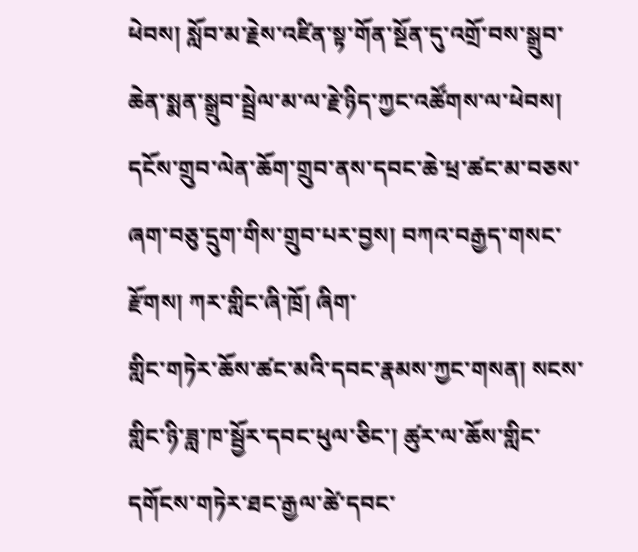ཕེབས། སློབ་མ་རྗེས་འཛིན་སྟ་གོན་སྔོན་དུ་འགྲོ་བས་སྒྲུབ་ཆེན་སྨན་སྒྲུབ་སྦྲེལ་མ་ལ་རྗེ་ཉིད་ཀྱང་འཚོགས་ལ་ཕེབས། དངོས་གྲུབ་ལེན་ཆོག་གྲུབ་ནས་དབང་ཆེ་ཕྲ་ཚང་མ་བཅས་ཞག་བཅུ་དྲུག་གིས་གྲུབ་པར་བྱས། བཀའ་བརྒྱད་གསང་རྫོགས། ཀར་གླིང་ཞི་ཁྲོ། ཞིག་
གླིང་གཏེར་ཆོས་ཚང་མའི་དབང་རྣམས་ཀྱང་གསན། སངས་གླིང་ཉི་ཟླ་ཁ་སྦྱོར་དབང་ཕུལ་ཅིང་། ཚུར་ལ་ཆོས་གླིང་དགོངས་གཏེར་ཐང་རྒྱལ་ཚེ་དབང་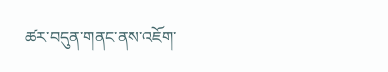ཚར་བདུན་གནང་ནས་འཇོག་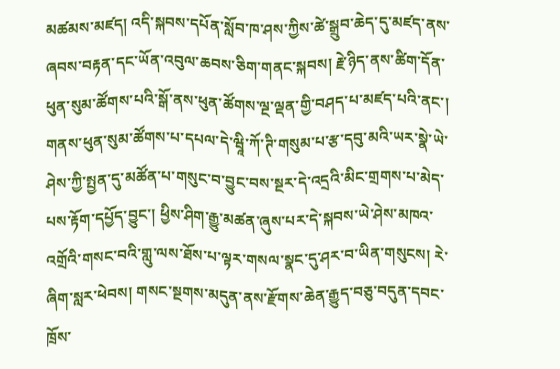མཚམས་མཛད། འདི་སྐབས་དཔོན་སློབ་ཁ་ཤས་ཀྱིས་ཚེ་སྒྲུབ་ཆེད་དུ་མཛད་ནས་ཞབས་བརྟན་དང་ཡོན་འབུལ་ཆབས་ཅིག་གནང་སྐབས། རྗེ་ཉིད་ནས་ཚིག་དོན་ཕུན་སུམ་ཚོགས་པའི་སྒོ་ནས་ཕུན་ཚོགས་ལྔ་ལྡན་གྱི་བཤད་པ་མཛད་པའི་ནང་། གནས་ཕུན་སུམ་ཚོགས་པ་དཔལ་དེ་ཝཱི་ཀོ་ཊི་གསུམ་པ་རྩ་དབུ་མའི་ཡར་སྣེ་ཡེ་ཤེས་ཀྱི་སྤྱན་དུ་མཚོན་པ་གསུང་བ་བྱུང་བས་སྔར་དེ་འདྲའི་མིང་གྲགས་པ་མེད་པས་རྟོག་དཔྱོད་བྱུང་། ཕྱིས་ཤིག་རྒྱུ་མཚན་ཞུས་པར་དེ་སྐབས་ཡེ་ཤེས་མཁའ་འགྲོའི་གསང་བའི་གླུ་ལས་ཐོས་པ་ལྟར་གསལ་སྣང་དུ་ཤར་བ་ཡིན་གསུངས། རེ་ཞིག་སླར་ཕེབས། གསང་སྔགས་མདུན་ནས་རྫོགས་ཆེན་རྒྱུད་བཅུ་བདུན་དབང་ཁྲོས་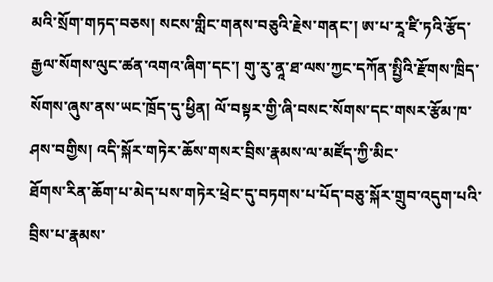མའི་སྲོག་གཏད་བཅས། སངས་གླིང་གནས་བཅུའི་རྗེས་གནང་། ཨ་པ་རཱ་ཛི་ཏའི་རྩོད་རྒྱལ་སོགས་ལུང་ཚན་འགའ་ཞིག་དང་། གུ་རུ་ནཱ་ཐ་ལས་ཀྱང་དཀོན་སྤྱིའི་རྫོགས་ཁྲིད་སོགས་ཞུས་ནས་ཡང་ཁྲོད་དུ་ཕྱིན། ལོ་བསྟར་གྱི་ཞི་བསང་སོགས་དང་གསར་རྩོམ་ཁ་ཤས་བགྱིས། འདི་སྐོར་གཏེར་ཆོས་གསར་བྲིས་རྣམས་ལ་མཛོད་ཀྱི་མིང་
ཐོགས་རིན་ཆོག་པ་མེད་པས་གཏེར་ཕྲེང་དུ་བཏགས་པ་པོད་བཅུ་སྐོར་གྲུབ་འདུག་པའི་བྲིས་པ་རྣམས་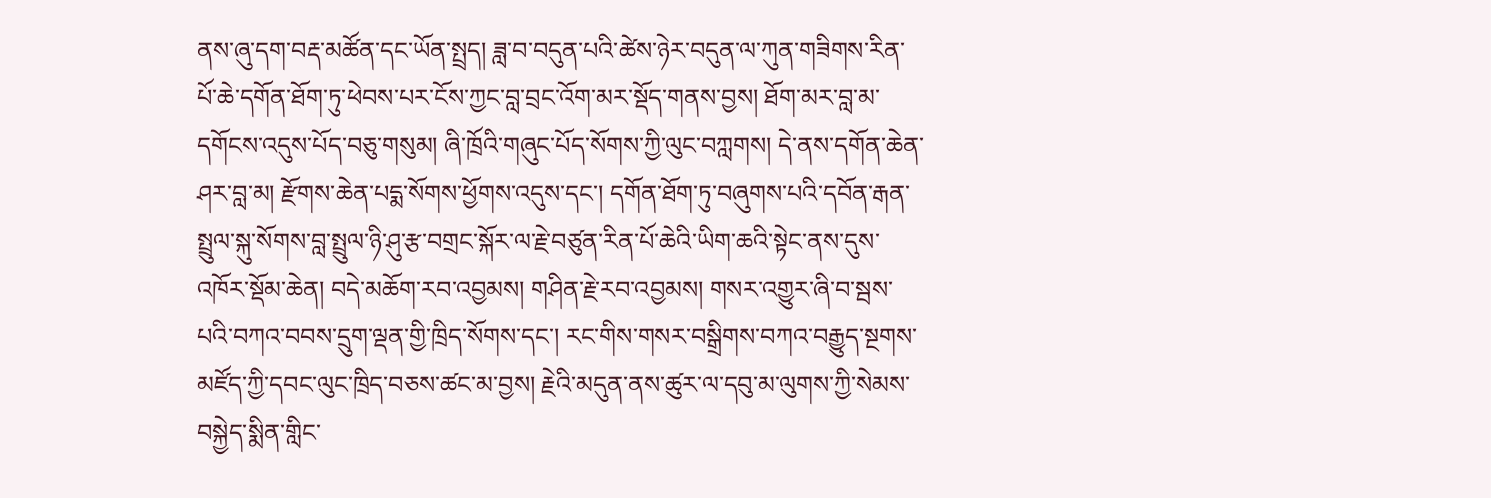ནས་ཞུ་དག་བརྡ་མཚོན་དང་ཡོན་སྤྲད། ཟླ་བ་བདུན་པའི་ཚེས་ཉེར་བདུན་ལ་ཀུན་གཟིགས་རིན་པོ་ཆེ་དགོན་ཐོག་ཏུ་ཕེབས་པར་ངོས་ཀྱང་བླ་བྲང་འོག་མར་སྡོད་གནས་བྱས། ཐོག་མར་བླ་མ་དགོངས་འདུས་པོད་བཅུ་གསུམ། ཞི་ཁྲོའི་གཞུང་པོད་སོགས་ཀྱི་ལུང་བཀླགས། དེ་ནས་དགོན་ཆེན་ཤར་བླ་མ། རྫོགས་ཆེན་པདྨ་སོགས་ཕྱོགས་འདུས་དང་། དགོན་ཐོག་ཏུ་བཞུགས་པའི་དབོན་རྒན་སྤྲུལ་སྐུ་སོགས་བླ་སྤྲུལ་ཉི་ཤུ་རྩ་བགྲང་སྐོར་ལ་རྗེ་བཙུན་རིན་པོ་ཆེའི་ཡིག་ཆའི་སྟེང་ནས་དུས་འཁོར་སྡོམ་ཆེན། བདེ་མཆོག་རབ་འབྱམས། གཤིན་རྗེ་རབ་འབྱམས། གསར་འགྱུར་ཞི་བ་སྦས་པའི་བཀའ་བབས་དྲུག་ལྡན་གྱི་ཁྲིད་སོགས་དང་། རང་གིས་གསར་བསྒྲིགས་བཀའ་བརྒྱུད་སྔགས་མཛོད་ཀྱི་དབང་ལུང་ཁྲིད་བཅས་ཚང་མ་བྱས། རྗེའི་མདུན་ནས་ཚུར་ལ་དབུ་མ་ལུགས་ཀྱི་སེམས་བསྐྱེད་སྨིན་གླིང་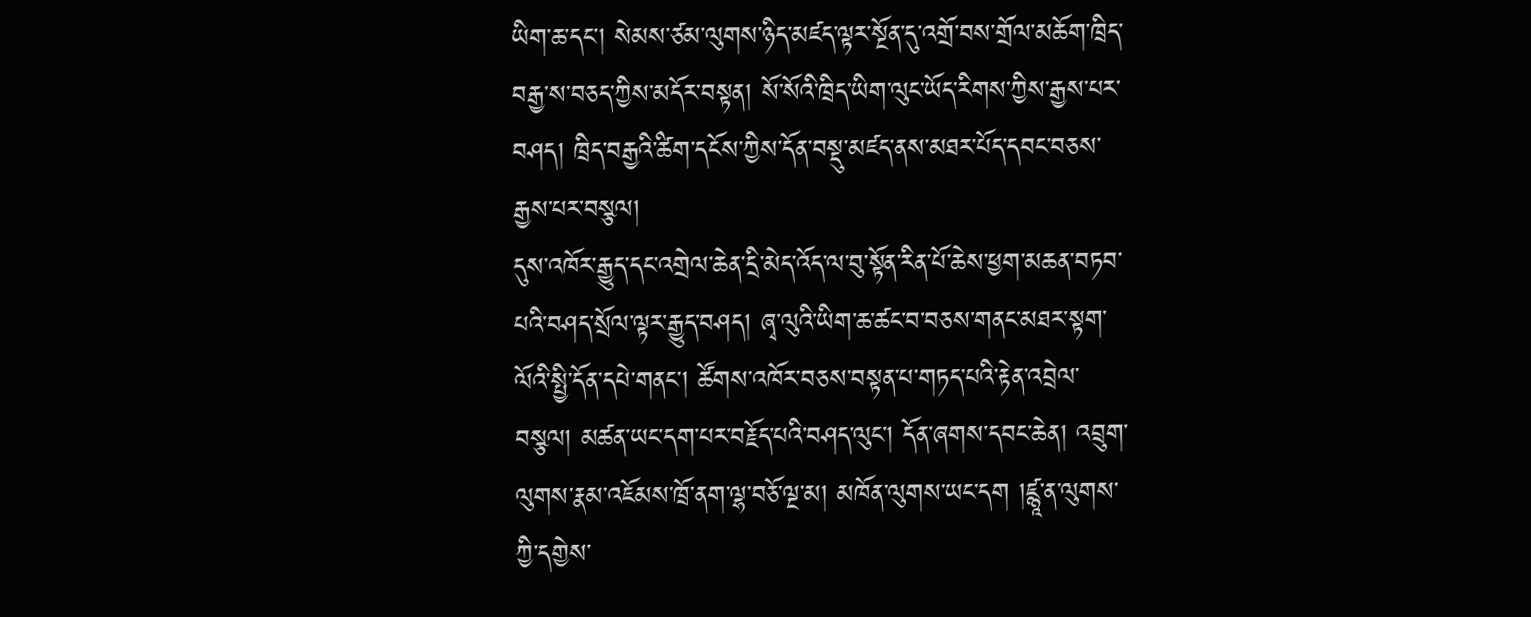ཡིག་ཆ་དང་། སེམས་ཙམ་ལུགས་ཉིད་མཛད་ལྟར་སྔོན་དུ་འགྲོ་བས་གྲོལ་མཆོག་ཁྲིད་བརྒྱ་ས་བཅད་ཀྱིས་མདོར་བསྟན། སོ་སོའི་ཁྲིད་ཡིག་ལུང་ཡོད་རིགས་ཀྱིས་རྒྱས་པར་བཤད། ཁྲིད་བརྒྱའི་ཚིག་དངོས་ཀྱིས་དོན་བསྡུ་མཛད་ནས་མཐར་པོད་དབང་བཅས་རྒྱས་པར་བསྩལ།
དུས་འཁོར་རྒྱུད་དང་འགྲེལ་ཆེན་དྲི་མེད་འོད་ལ་བུ་སྟོན་རིན་པོ་ཆེས་ཕྱག་མཆན་བཏབ་པའི་བཤད་སྲོལ་ལྟར་རྒྱུད་བཤད། ཞྭ་ལུའི་ཡིག་ཆ་ཚང་བ་བཅས་གནང་མཐར་སྟག་ལོའི་སྤྱི་དོན་དཔེ་གནང་། ཚོགས་འཁོར་བཅས་བསྟན་པ་གཏད་པའི་རྟེན་འབྲེལ་བསྩལ། མཚན་ཡང་དག་པར་བརྗོད་པའི་བཤད་ལུང་། དོན་ཞགས་དབང་ཆེན། འབྲུག་ལུགས་རྣམ་འཇོམས་ཁྲོ་ནག་ལྷ་བཅོ་ལྔ་མ། མཁོན་ལུགས་ཡང་དག །ཛྙཱ་ན་ལུགས་ཀྱི་དགྱེས་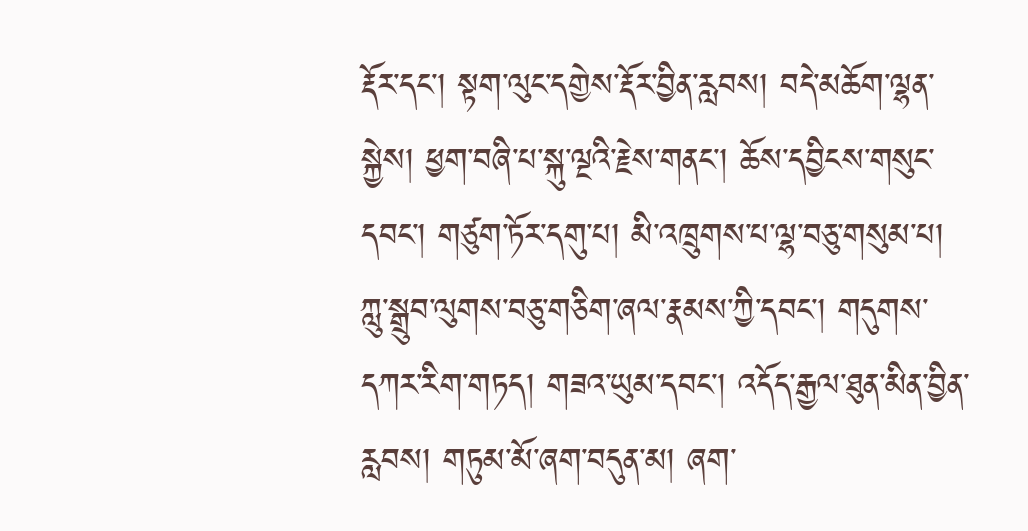རྡོར་དང་། སྟག་ལུང་དགྱེས་རྡོར་བྱིན་རླབས། བདེ་མཆོག་ལྷན་སྐྱེས། ཕྱག་བཞི་པ་སྐུ་ལྔའི་རྗེས་གནང་། ཆོས་དབྱིངས་གསུང་དབང་། གཙུག་ཏོར་དགུ་པ། མི་འཁྲུགས་པ་ལྷ་བཅུ་གསུམ་པ། ཀླུ་སྒྲུབ་ལུགས་བཅུ་གཅིག་ཞལ་རྣམས་ཀྱི་དབང་། གདུགས་དཀར་རིག་གཏད། གཟའ་ཡུམ་དབང་། འདོད་རྒྱལ་ཐུན་མིན་བྱིན་རླབས། གཏུམ་མོ་ཞག་བདུན་མ། ཞག་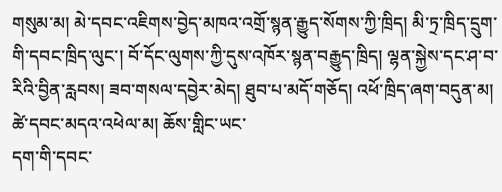གསུམ་མ། མེ་དབང་འཇིགས་བྱེད་མཁའ་འགྲོ་སྙན་རྒྱུད་སོགས་ཀྱི་ཁྲིད། མི་ཏྲ་ཁྲིད་དྲུག་གི་དབང་ཁྲིད་ལུང་། བོ་དོང་ལུགས་ཀྱི་དུས་འཁོར་སྙན་བརྒྱུད་ཁྲིད། ལྷན་སྐྱེས་དང་ཤ་བ་རིའི་བྱིན་རླབས། ཟབ་གསལ་དབྱེར་མེད། ཐུབ་པ་མདོ་གཅོད། འཕོ་ཁྲིད་ཞག་བདུན་མ། ཚེ་དབང་མདའ་འཕེལ་མ། ཆོས་གླིང་ཡང་
དག་གི་དབང་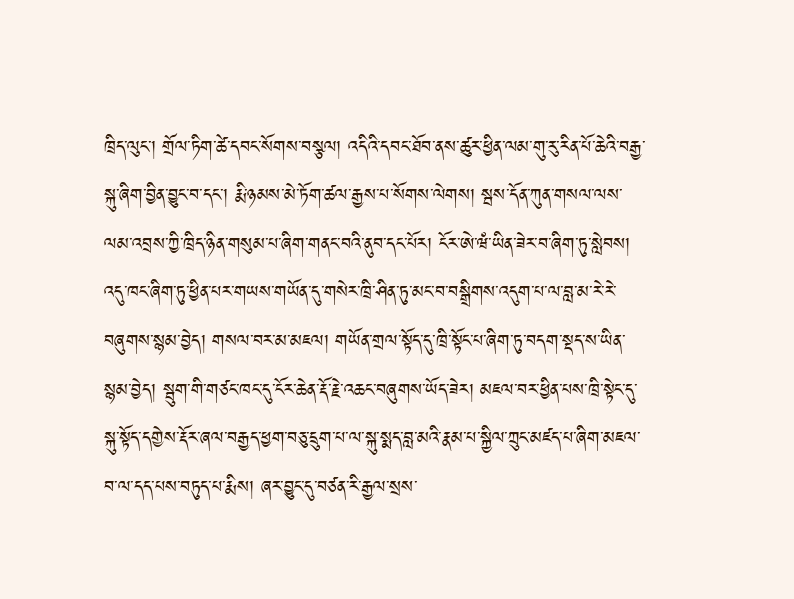ཁྲིད་ལུང་། གྲོལ་ཏིག་ཚེ་དབང་སོགས་བསྩལ། འདིའི་དབང་ཐོབ་ནས་ཚུར་ཕྱིན་ལམ་གུ་རུ་རིན་པོ་ཆེའི་བརྒྱ་སྐུ་ཞིག་བྱིན་བྱུང་བ་དང་། རྨི་ཉམས་མེ་ཏོག་ཚལ་རྒྱས་པ་སོགས་ལེགས། སྦས་དོན་ཀུན་གསལ་ལས་ལམ་འབྲས་ཀྱི་ཁྲིད་ཉིན་གསུམ་པ་ཞིག་གནང་བའི་ནུབ་དང་པོར། ངོར་ཨེ་ཝཾ་ཡིན་ཟེར་བ་ཞིག་ཏུ་སླེབས། འདུ་ཁང་ཞིག་ཏུ་ཕྱིན་པར་གཡས་གཡོན་དུ་གསེར་ཁྲི་ཤིན་ཏུ་མང་བ་བསྒྲིགས་འདུག་པ་ལ་བླ་མ་རེ་རེ་བཞུགས་སྙམ་བྱེད། གསལ་བར་མ་མཇལ། གཡོན་གྲལ་སྟོད་དུ་ཁྲི་སྟོང་པ་ཞིག་ཏུ་བདག་སྡད་ས་ཡིན་སྙམ་བྱེད། སྦུག་གི་གཙང་ཁང་དུ་ངོར་ཆེན་རྡོ་རྗེ་འཆང་བཞུགས་ཡོད་ཟེར། མཇལ་བར་ཕྱིན་པས་ཁྲི་སྟེང་དུ་སྐུ་སྟོད་དགྱེས་རྡོར་ཞལ་བརྒྱད་ཕྱག་བཅུ་དྲུག་པ་ལ་སྐུ་སྨད་བླ་མའི་རྣམ་པ་སྐྱིལ་ཀྲུང་མཛད་པ་ཞིག་མཇལ་བ་ལ་དད་པས་བཏུད་པ་རྨིས། ཞར་བྱུང་དུ་བཙན་རི་རྒྱལ་སྲས་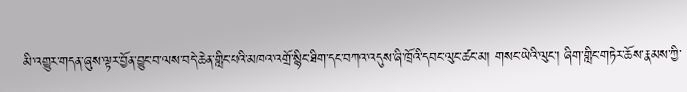མི་འགྱུར་གདན་ཞུས་ལྟར་བྱོན་བྱུང་བ་ལས་བདེ་ཆེན་གླིང་པའི་མཁའ་འགྲོ་སྙིང་ཐིག་དང་བཀའ་འདུས་ཞི་ཁྲོའི་དབང་ལུང་ཚང་མ། གསང་ཡེའི་ལུང་། ཞིག་གླིང་གཏེར་ཆོས་རྣམས་ཀྱི་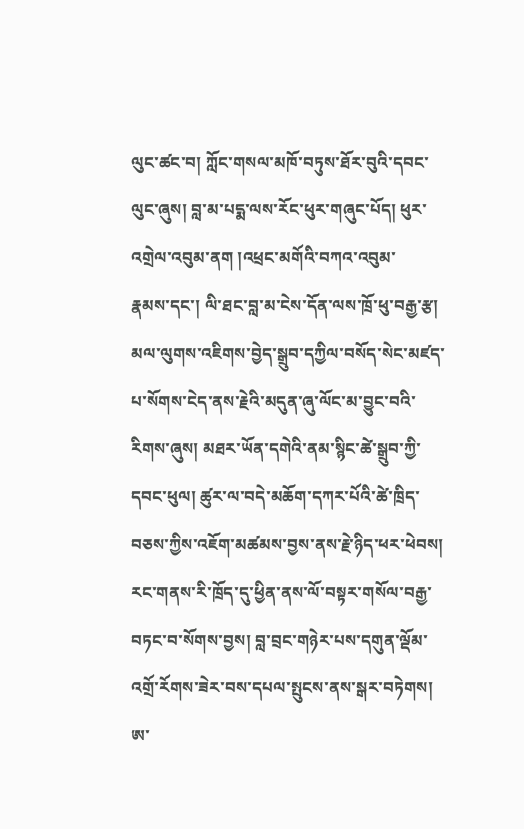ལུང་ཚང་བ། ཀློང་གསལ་མཁོ་བཏུས་ཐོར་བུའི་དབང་ལུང་ཞུས། བླ་མ་པདྨ་ལས་རོང་ཕུར་གཞུང་པོད། ཕུར་འགྲེལ་འབུམ་ནག །འཕྲང་མགོའི་བཀའ་འབུམ་
རྣམས་དང་། ལི་ཐང་བླ་མ་ངེས་དོན་ལས་ཁྲོ་ཕུ་བརྒྱ་རྩ། མལ་ལུགས་འཇིགས་བྱེད་སྒྲུབ་དཀྱིལ་བསོད་སེང་མཛད་པ་སོགས་ངེད་ནས་རྗེའི་མདུན་ཞུ་ལོང་མ་བྱུང་བའི་རིགས་ཞུས། མཐར་ཡོན་དགེའི་ནམ་སྙིང་ཚེ་སྒྲུབ་ཀྱི་དབང་ཕུལ། ཚུར་ལ་བདེ་མཆོག་དཀར་པོའི་ཚེ་ཁྲིད་བཅས་ཀྱིས་འཇོག་མཚམས་བྱས་ནས་རྗེ་ཉིད་ཕར་ཕེབས། རང་གནས་རི་ཁྲོད་དུ་ཕྱིན་ནས་ལོ་བསྟར་གསོལ་བརྒྱ་བཏང་བ་སོགས་བྱས། བླ་བྲང་གཉེར་པས་དགུན་ལྡོམ་འགྲོ་རོགས་ཟེར་བས་དཔལ་སྤུངས་ནས་སྒར་བཏེགས། ཨ་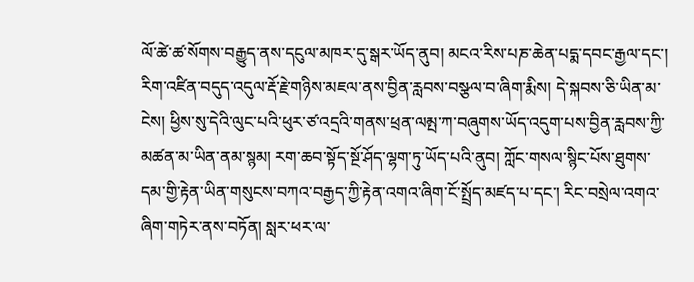ལོ་ཚེ་ཚ་སོགས་བརྒྱུད་ནས་དངུལ་མཁར་དུ་སྒར་ཡོད་ནུབ། མངའ་རིས་པཎ་ཆེན་པདྨ་དབང་རྒྱལ་དང་། རིག་འཛིན་བདུད་འདུལ་རྡོ་རྗེ་གཉིས་མཇལ་ནས་བྱིན་རླབས་བསྩལ་བ་ཞིག་རྨིས། དེ་སྐབས་ཅི་ཡིན་མ་ངེས། ཕྱིས་སུ་དེའི་ལུང་པའི་ཕུར་ཙ་འདྲའི་གནས་ཕྲན་ལམྤ་ཀ་བཞུགས་ཡོད་འདུག་པས་བྱིན་རླབས་ཀྱི་མཚན་མ་ཡིན་ནམ་སྙམ། རག་ཆབ་སྟོད་སྔོ་ཤོད་ལྷག་ཏུ་ཡོད་པའི་ནུབ། ཀློང་གསལ་སྙིང་པོས་ཐུགས་དམ་གྱི་རྟེན་ཡིན་གསུངས་བཀའ་བརྒྱད་ཀྱི་རྟེན་འགའ་ཞིག་ངོ་སྤྲོད་མཛད་པ་དང་། རིང་བསྲེལ་འགའ་ཞིག་གཏེར་ནས་བཏོན། སླར་ཕར་ལ་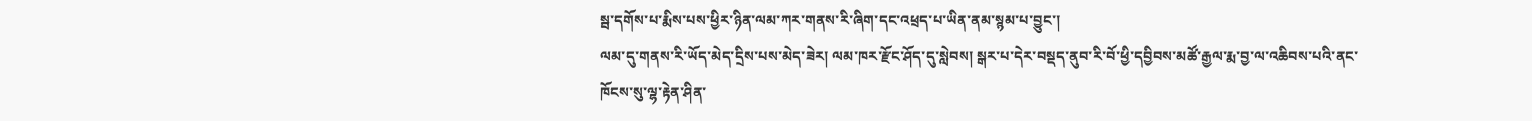སྦ་དགོས་པ་རྨིས་པས་ཕྱིར་ཉིན་ལམ་ཀར་གནས་རི་ཞིག་དང་འཕྲད་པ་ཡིན་ནམ་སྙམ་པ་བྱུང་།
ལམ་དུ་གནས་རི་ཡོད་མེད་དྲིས་པས་མེད་ཟེར། ལམ་ཁར་རྫོང་ཤོད་དུ་སླེབས། སྒར་པ་དེར་བསྡད་ནུབ་རི་བོ་ཕྱི་དབྱིབས་མཚོ་རྒྱལ་རྨ་བྱ་ལ་འཆིབས་པའི་ནང་ཁོངས་སུ་ལྷ་རྟེན་ཤིན་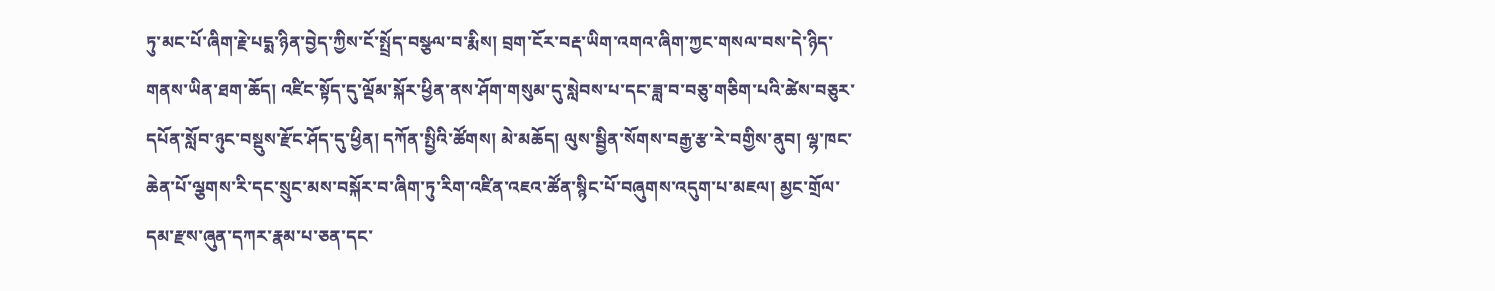ཏུ་མང་པོ་ཞིག་རྗེ་པདྨ་ཉིན་བྱེད་ཀྱིས་ངོ་སྤྲོད་བསྩལ་བ་རྨིས། བྲག་ངོར་བརྡ་ཡིག་འགའ་ཞིག་ཀྱང་གསལ་བས་དེ་ཉིད་གནས་ཡིན་ཐག་ཆོད། འཛིང་སྟོད་དུ་ལྡོམ་སྐོར་ཕྱིན་ནས་ཤོག་གསུམ་དུ་སླེབས་པ་དང་ཟླ་བ་བཅུ་གཅིག་པའི་ཚེས་བཅུར་དཔོན་སློབ་ཉུང་བསྡུས་རྫོང་ཤོད་དུ་ཕྱིན། དཀོན་སྤྱིའི་ཚོགས། མེ་མཆོད། ལུས་སྦྱིན་སོགས་བརྒྱ་རྩ་རེ་བགྱིས་ནུབ། ལྷ་ཁང་ཆེན་པོ་ལྕགས་རི་དང་སྲུང་མས་བསྐོར་བ་ཞིག་ཏུ་རིག་འཛིན་འཇའ་ཚོན་སྙིང་པོ་བཞུགས་འདུག་པ་མཇལ། མྱང་གྲོལ་དམ་རྫས་ཞུན་དཀར་རྣམ་པ་ཅན་དང་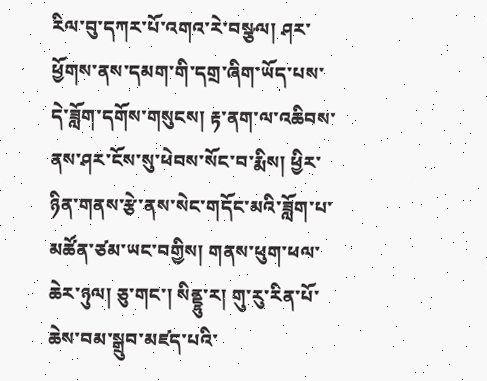རིལ་བུ་དཀར་པོ་འགའ་རེ་བསྩལ། ཤར་ཕྱོགས་ནས་དམག་གི་དགྲ་ཞིག་ཡོད་པས་དེ་ཟློག་དགོས་གསུངས། རྟ་ནག་ལ་འཆིབས་ནས་ཤར་ངོས་སུ་ཕེབས་སོང་བ་རྨིས། ཕྱིར་ཉིན་གནས་རྩེ་ནས་སེང་གདོང་མའི་ཟློག་པ་མཚོན་ཙམ་ཡང་བགྱིས། གནས་ཕུག་ཕལ་ཆེར་ཉུལ། ཅུ་གང་། སིནྡྷུ་ར། གུ་རུ་རིན་པོ་ཆེས་བམ་སྒྲུབ་མཛད་པའི་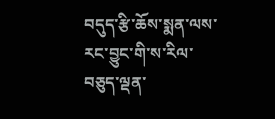བདུད་རྩི་ཆོས་སྨན་ལས་རང་བྱུང་གི་ས་རིལ་བཅུད་ལྡན་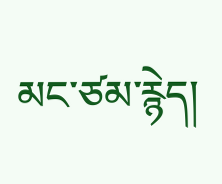མང་ཙམ་རྙེད།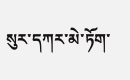སུར་དཀར་མེ་ཏོག་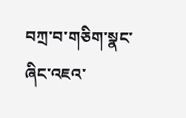བཀྲ་བ་གཅིག་སྣང་ཞིང་འཇའ་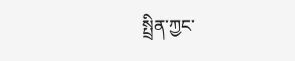སྤྲིན་ཀྱང་